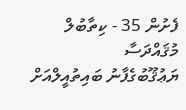ފެށުން 35 - ކިތާބުލް މުޤައްދަސާ
ޔަޢުޤޫބުގެފާނު ބައިތުއީލްއަށް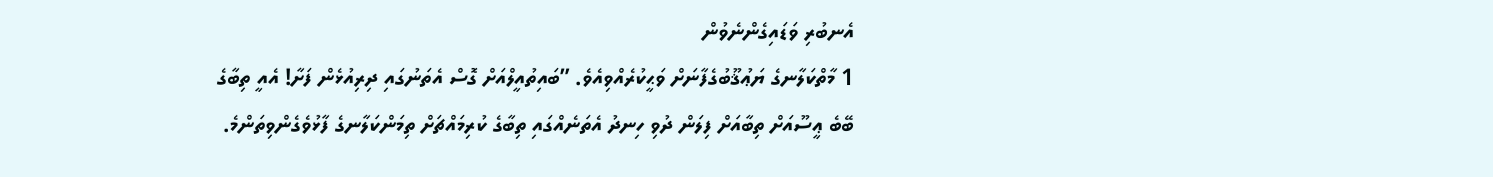އެނބުރި ވަޑައިގެންނެވުން
1 މާތްކަލާނގެ ޔަޢުޤޫބުގެފާނަށް ވަޙީކުރެއްވިއެވެ. ”ބައިތުއީލްއަށް ގޮސް އެތަނުގައި ދިރިއުޅެން ފަށާ! އެއީ ތިބާގެ ބޭބެ ޢީސޫއަށް ތިބާއަށް ފިލަން ދުވި ހިނދު އެތަނެއްގައި ތިބާގެ ކުރިމައްޗަށް ތިމަންކަލާނގެ ފާޅުވެގެންވިތަންމެ.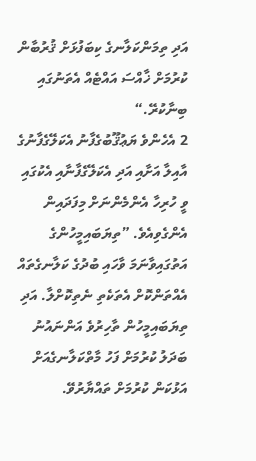އަދި ތިމަންކަލާނގެ ކިބަފުޅަށް ޤުރުބާން ކުރުމަށް ޚާއްސަ އައްޓެއް އެތަނުގައި ބިނާކުރޭ.“
2 އެހެންވެ ޔަޢުޤޫބުގެފާނު އެކަލޭގެފާނުގެ އާއިލާ އަށާއި އަދި އެކަލޭގެފާނާއި އެކުގައި ވީ ހުރިހާ އެންމެންނަށް މިފަދައިން އެންގެވިއެވެ. ”ތިޔަބައިމީހުންގެ އަތުގައިވާނަމަ ވާހައި ބުދުގެ ކަލާނގެތައް އެއްތަންކޮށް އެތަކެތި ނެތިކޮށްލާ. އަދި ތިޔަބައިމީހުން ތާހިރުވެ އަންނައުނު ބަދަލު ކުރުމަށް ފަހު މާތްކަލާނގެއަށް އަޅުކަން ކުރުމަށް ތައްޔާރުވޭ.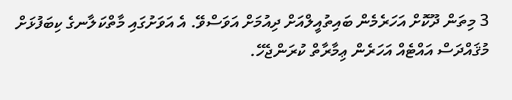3 މިތަން ދޫކޮށް އަހަރެމެން ބައިތުއީލްއަށް ދިއުމަށް އަވަސްވޭ. އެ އަވަށުގައި މާތްކަލާނގެ ކިބަފުޅަށް މުޤައްދަސް އައްޓެއް އަހަރެން ޢިމާރާތް ކުރަންޖެހޭ.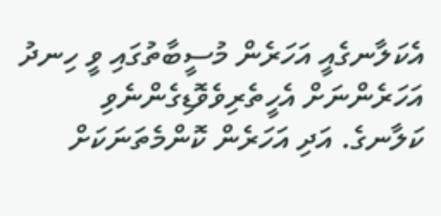އެކަލާނގެއީ އަހަރެން މުސީބާތުގައި ވީ ހިނދު އަހަރެންނަށް އެހީތެރިވެވޮޑިގެންނެވި ކަލާނގެ. އަދި އަހަރެން ކޮންމެތަނަކަށް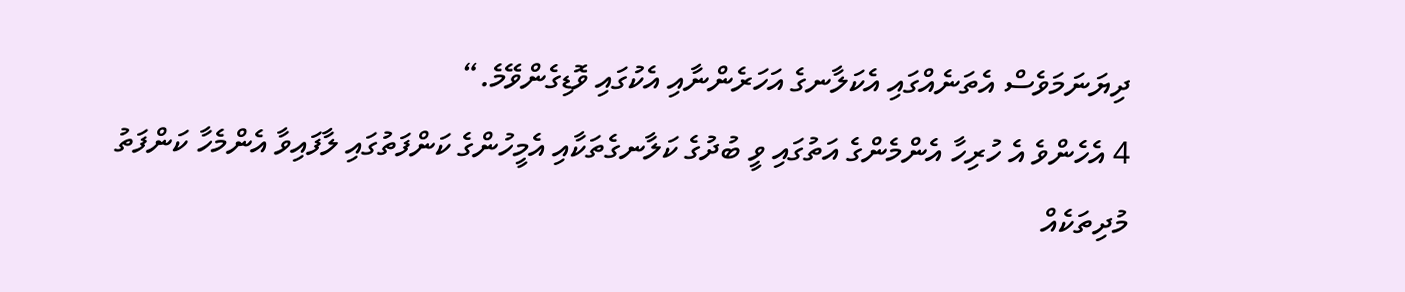ދިޔަނަމަވެސް އެތަނެއްގައި އެކަލާނގެ އަހަރެންނާއި އެކުގައި ވޮޑިގެންވޭމެ.“
4 އެހެންވެ އެ ހުރިހާ އެންމެންގެ އަތުގައި ވީ ބުދުގެ ކަލާނގެތަކާއި އެމީހުންގެ ކަންފަތުގައި ލާފައިވާ އެންމެހާ ކަންފަތު މުދިތަކެއް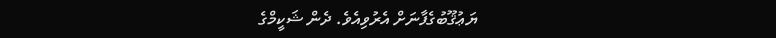ޔަޢުޤޫބުގެފާނަށް އެރުވިއެވެ. ދެން ޝަކީމްގެ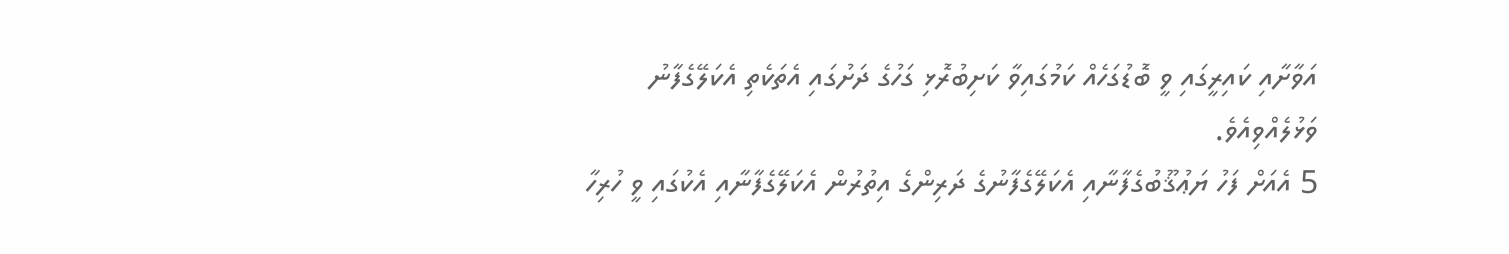އަވާށާއި ކައިރީގައި ވީ ބޮޑުގަހެއް ކަމުގައިވާ ކަށިބުރޮޅި ގަހުގެ ދަށުގައި އެތަކެތި އެކަލޭގެފާނު ވަޅުލެއްވިއެވެ.
5 އެއަށް ފަހު ޔަޢުޤޫބުގެފާނާއި އެކަލޭގެފާނުގެ ދަރިންގެ އިތުރުން އެކަލޭގެފާނާއި އެކުގައި ވީ ހުރިހާ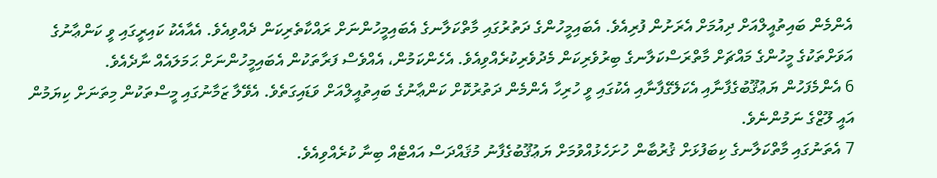އެންމެން ބައިތުއީލްއަށް ދިއުމަށް އެރަށުން ފުރިއެވެ. އެބައިމީހުންގެ ދަތުރުގައި މާތްކަލާނގެ އެބައިމީހުންނަށް ރައްކާތެރިކަން ދެއްވިއެވެ. އެއާއެކު ކައިރީގައި ވީ ކަންޢާނުގެ އަވަށްތަކުގެ މީހުންގެ މައްޗަށް މާތްރަސްކަލާނގެ ބިރުވެރިކަން މެދުވެރިކުރެއްވިއެވެ. އެހެންކަމުން، އެއްވެސް ފަރާތަކުން އެބައިމީހުންނަށް ޙަމަލައެއް ނާދެއެވެ.
6 އެންމެފަހުން ޔަޢުޤޫބުގެފާނާއި އެކަލޭގެފާނާއި އެކުގައި ވީ ހުރިހާ އެންމެން ދަތުރުކޮށް ކަންޢާނުގެ ބައިތުއީލްއަށް ވަޑައިގަތެވެ. އެވޭލާ ޒަމާނުގައި މީސްތަކުން މިތަނަށް ކިޔަމުން އައީ ލޫޒްގެ ނަމުންނެވެ.
7 އެތަނުގައި މާތްކަލާނގެ ކިބަފުޅަށް ޤުރުބާން ހުށަހެޅުއްވުމަށް ޔަޢުޤޫބުގެފާނު މުޤައްދަސް އައްޓެއް ބިނާ ކުރެއްވިއެވެ.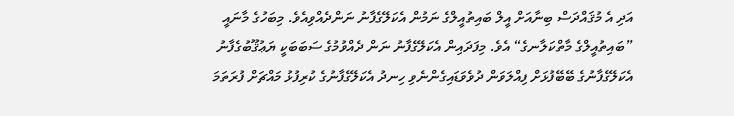އަދި އެ މުޤައްދަސް ބިނާއަށް އީލް ބައިތުއީލްގެ ނަމުން އެކަލޭގެފާނު ނަންދެއްވިއެވެ. މިބަހުގެ މާނައީ ”ބައިތުއީލްގެ މާތްކަލާނގެ“ އެވެ. މިފަދައިން އެކަލޭގެފާނު ނަން ދެއްވުމުގެ ސަބަބަކީ ޔަޢުޤޫބުގެފާނު އެކަލޭގެފާނުގެ ބޭބޭފުޅަށް ފިއްލަވަން ދުވެވަޑައިގެންނެވި ހިނދު އެކަލޭގެފާނުގެ ކުރިފުޅު މައްޗަށް ފުރަތަމަ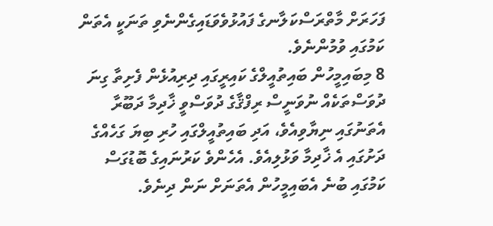ފަހަރަށް މާތްރަސްކަލާނގެ ފައުޅުވެވަޑައިގެންނެވި ތަނަކީ އެތަން ކަމުގައި ވުމުންނެވެ.
8 މިބައިމީހުން ބައިތުއީލްގެ ކައިރީގައި ދިރިއުޅެން ފެށިތާ ގިނަ ދުވަސްތަކެއް ނުވަނީސް ރިފްޤާގެ ދުވަސްވީ ޚާދިމާ ދަބޫރާ އެތަނުގައި ނިޔާވިއެވެ، އަދި ބައިތުއީލްގައި ހުރި ބިޔަ ގަހެއްގެ ދަށުގައި އެ ޚާދިމާ ވަޅުލިއެވެ. އެހެންވެ ކަރުނައިގެ ބޮޑުގަސް ކަމުގައި ބުނެ އެބައިމީހުން އެތަނަށް ނަން ދިނެވެ.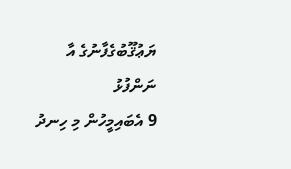ޔަޢުޤޫބުގެފާނުގެ އާ ނަންފުޅު
9 އެބައިމީހުން މި ހިނދު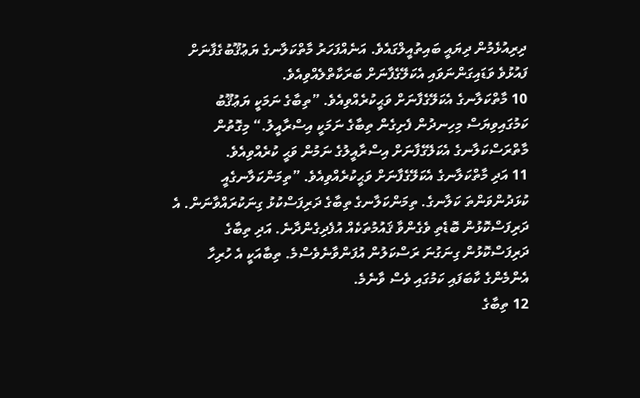ދިރިއުޅެމުން ދިޔައީ ބައިތުއީލްގައެވެ. އަނެއްފަހަރު މާތްކަލާނގެ ޔަޢުޤޫބުގެފާނަށް ފައުޅުވެ ވަޑައިގަންނަވައި އެކަލޭގެފާނަށް ބަރަކާތްލެއްވިއެވެ.
10 މާތްކަލާނގެ އެކަލޭގެފާނަށް ވަޙީކުރެއްވިއެވެ. ”ތިބާގެ ނަމަކީ ޔަޢުޤޫބު ކަމުގައިވިޔަސް މިހިނދުން ފެށިގެން ތިބާގެ ނަމަކީ އިސްރާއީލު.“ މިގޮތުން މާތްރަސްކަލާނގެ އެކަލޭގެފާނަށް އިސްރާއީލުގެ ނަމުން ވަޙީ ކުރެއްވިއެވެ.
11 އަދި މާތްކަލާނގެ އެކަލޭގެފާނަށް ވަޙީކުރެއްވިއެވެ. ”ތިމަންކަލާނގެއީ ކުޅަދުންވަންތަ ކަލާނގެ. ތިމަންކަލާނގެ ތިބާގެ ދަރިފަސްކުޅު ގިނަކުރައްވާނަން. އެ ދަރިފަސްކޮޅުން ބޮޑެތި ވެގެންވާ ޤައުމުތަކެއް އުފެދިގެންދާނެ. އަދި ތިބާގެ ދަރިފަސްކޮޅުން ގިނަގުނަ ރަސްކަލުން އުފަންވާނެވެސްމެ. ތިބާއަކީ އެ ހުރިހާ އެންމެންގެ ކާބަފައި ކަމުގައި ވެސް ވާނެމެ.
12 ތިބާގެ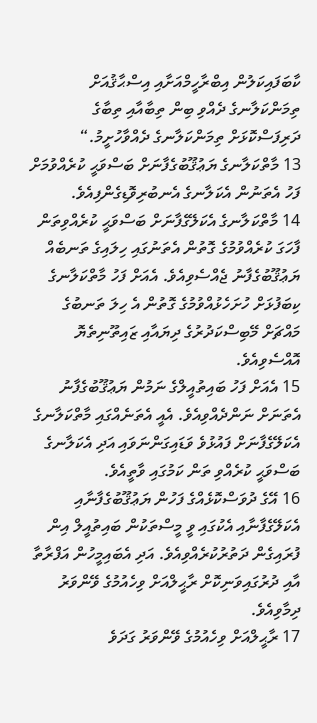ކާބަފައިކަލުން އިބްރާހީމްއަށާއި އިސްޙާޤުއަށް ތިމަންކަލާނގެ ދެއްވި ބިން ތިބާއާއި ތިބާގެ ދަރިފަސްކޮޅަށް ތިމަންކަލާނގެ ދެއްވާހުށީމު.“
13 މާތްކަލާނގެ ޔަޢުޤޫބުގެފާނަށް ބަސްވަޙީ ކުރެއްވުމަށް ފަހު އެތަނުން އެކަލާނގެ އެނބުރިވޮޑިގެންފިއެވެ.
14 މާތްކަލާނގެ އެކަލޭގެފާނަށް ބަސްވަޙީ ކުރެއްވިތަން ފާހަގަ ކުރެއްވުމުގެ ގޮތުން އެތަނުގައި ހިލައިގެ ތަނބެއް ޔަޢުޤޫބުގެފާނު ޖެއްސެވިއެވެ. އެއަށް ފަހު މާތްކަލާނގެ ކިބަފުޅަށް ހުށަހެޅުއްވުމުގެ ގޮތުން އެ ހިލަ ތަނބުގެ މައްޗަށް މޭބިސްކަދުރުގެ ދިޔައާއި ޒައިތޫނިތެޔޮ އޮއްސެވިއެވެ.
15 އެއަށް ފަހު ބައިތުއީލްގެ ނަމުން ޔަޢުޤޫބުގެފާނު އެތަނަށް ނަންދެއްވިއެވެ. އެއީ އެތަނެއްގައި މާތްކަލާނގެ އެކަލޭގެފާނަށް ފައުޅުވެ ވަޑައިގަންނަވައި އަދި އެކަލާނގެ ބަސްވަޙީ ކުރެއްވި ތަން ކަމުގައި ވާތީއެވެ.
16 އޭގެ ދުވަސްކޮޅެއްގެ ފަހުން ޔަޢުޤޫބުގެފާނާއި އެކަލޭގެފާނާއި އެކުގައި ވީ މީސްތަކުން ބައިތުއީލް އިން ފުރައިގެން ދަތުރުކުރެއްވިއެވެ. އަދި އެބައިމީހުން އަފްރާތާ އާއި ދުރުގައިވަނިކޮށް ރާޙީލްއަށް ވިހެއުމުގެ ވޭންވަރު ދިމާވިއެވެ.
17 ރާޙީލްއަށް ވިހެއުމުގެ ވޭންވަރު ގަދަވެ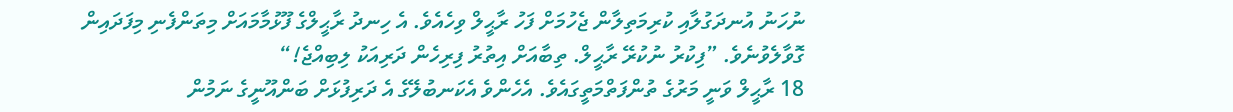ނުހަނު އުނދަގުލާއި ކުރިމަތިލާން ޖެހުމަށް ފަހު ރާޙީލް ވިހެއެވެ. އެ ހިނދު ރާޙީލްގެ ފޫޅުމާމައަށް މިތަންފެނި މިފަދައިން ގޮވާލެވުނެވެ. ”ފިކުރު ނުކުރޭ ރާޙީލް. ތިބާއަށް އިތުރު ފިރިހެން ދަރިއަކު ލިބިއްޖެ!“
18 ރާޙީލް ވަނީ މަރުގެ ތުންފަތްމަތީގައެވެ. އެހެންވެ އެކަނބުލޭގެ އެ ދަރިފުޅަށް ބަންއޫނީގެ ނަމުން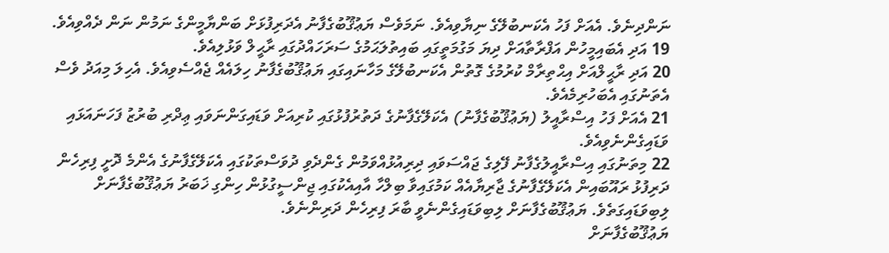ނަންދިނެވެ. އެއަށް ފަހު އެކަނބުލޭގެ ނިޔާވިއެވެ. ނަމަވެސް ޔަޢުޤޫބުގެފާނު އެދަރިފުޅަށް ބަންޔާމީންގެ ނަމުން ނަން ދެއްވިއެވެ.
19 އަދި އެބައިމީހުން އަފްރާތާއަށް ދިޔަ މަގުމަތީގައި ބައިތުލަޙަމުގެ ސަރަހައްދުގައި ރާޙީލް ވަޅުލިއެވެ.
20 އަދި ރާޙީލްއަށް އިޙްތިރާމް ކުރުމުގެ ގޮތުން އެކަނބުލޭގެ މަހާނައިގައި ޔަޢުޤޫބުގެފާނު ހިލައެއް ޖެއްސެވިއެވެ. އެހިލަ މިއަދު ވެސް އެތަނުގައި އެބަހުރިމެއެވެ.
21 އެއަށް ފަހު އިސްރާއީލު (ޔަޢުޤޫބުގެފާނު) އެކަލޭގެފާނުގެ ދަތުރުފުޅުގައި ކުރިއަށް ވަޑައިގަންނަވައި ޢިދްރި ބުރުޒު ފަހަނައަޅައި ވަޑައިގެންނެވިއެވެ.
22 މިތަނުގައި އިސްރާއީލުގެފާނު ފޭލިގެ ޖައްސަވައި ދިރިއުޅުއްވަމުން ގެންދެވި ދުވަސްތަކުގައި އެކަލޭގެފާނުގެ އެންމެ ދޮށީ ފިރިހެން ދަރިފުޅު ރައޫބައިން އެކަލޭގެފާނުގެ ޖާރިޔާއެއް ކަމުގައިވާ ބިލްހާ އާއިއެކުގައި ޖިންސީގުޅުން ހިންގި ޚަބަރު ޔަޢުޤޫބުގެފާނަށް ލިބިވަޑައިގަތެވެ. ޔަޢުޤޫބުގެފާނަށް ލިބިވަޑައިގެންނެވީ ބާރަ ފިރިހެން ދަރިންނެވެ.
ޔަޢުޤޫބުގެފާނަށް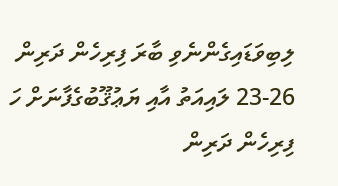ލިބިވަޑައިގެންނެވި ބާރަ ފިރިހެން ދަރިން
23-26 ލައިއަތު އާއި ޔަޢުޤޫބުގެފާނަށް ހަ ފިރިހެން ދަރިން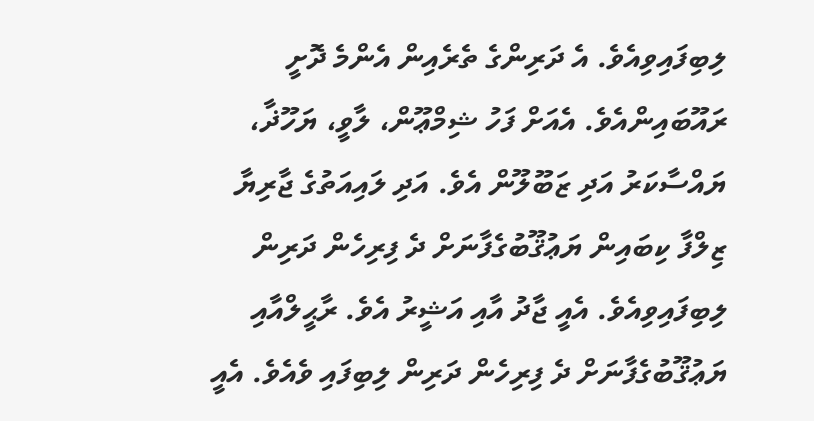ލިބިފައިވިއެވެ. އެ ދަރިންގެ ތެރެއިން އެންމެ ދޮށީ ރައޫބައިންއެވެ. އެއަށް ފަހު ޝިމްޢޫން، ލާވީ، ޔަހޫޛާ، ޔައްސާކަރު އަދި ޒަބޫލޫން އެވެ. އަދި ލައިއަތުގެ ޖާރިޔާ ޒިލްފާ ކިބައިން ޔަޢުޤޫބުގެފާނަށް ދެ ފިރިހެން ދަރިން ލިބިފައިވިއެވެ. އެއީ ޖާދު އާއި އަޝީރު އެވެ. ރާޙީލްއާއި ޔަޢުޤޫބުގެފާނަށް ދެ ފިރިހެން ދަރިން ލިބިފައި ވެއެވެ. އެއީ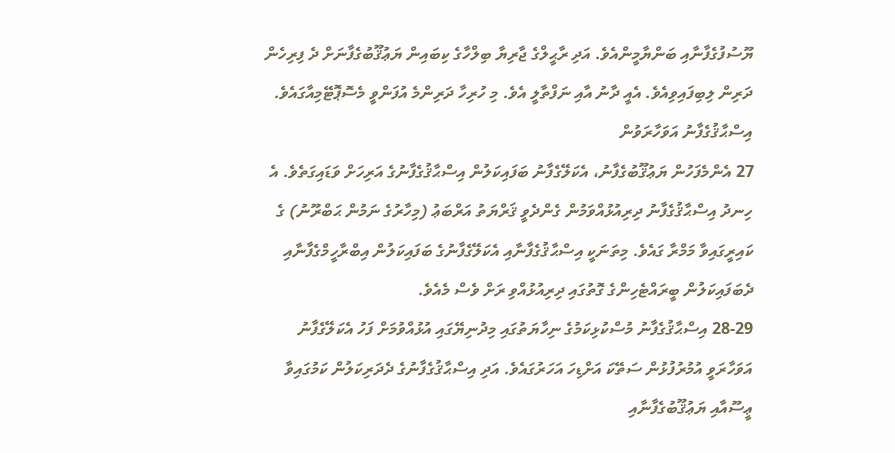ޔޫސުފުގެފާނާއި ބަންޔާމީންއެވެ. އަދި ރާޙީލްގެ ޖާރިޔާ ބިލްހާގެ ކިބައިން ޔަޢުޤޫބުގެފާނަށް ދެ ފިރިހެން ދަރިން ލިބިފައިވިއެވެ. އެއީ ދާނު އާއި ނަފްތާލީ އެވެ. މި ހުރިހާ ދަރިންމެ އުފަންވީ މެސޮޕޮޓޭމިއާގައެވެ.
އިސްޙާޤުގެފާނު އަވަހާރަވުން
27 އެންމެފަހުން ޔަޢުޤޫބުގެފާނު، އެކަލޭގެފާނު ބަފައިކަލުން އިސްޙާޤުގެފާނުގެ އަރިހަށް ވަޑައިގަތެވެ. އެ ހިނދު އިސްޙާޤުގެފާނު ދިރިއުޅުއްވަމުން ގެންދެވީ ޤަރްޔަތު އަރްބަޢު (މިހާރުގެ ނަމުން ޙަބްރޫނު) ގެ ކައިރީގައިވާ މަމްރާ ގައެވެ. މިތަނަކީ އިސްޙާޤުގެފާނާއި އެކަލޭގެފާނުގެ ބަފައިކަލުން އިބްރާހީމްގެފާނާއި ދެބަފައިކަލުން ބީރައްޓެހިންގެ ގޮތުގައި ދިރިއުޅުއްވި ރަށް ވެސް މެއެވެ.
28-29 އިސްޙާޤުގެފާނު މުސްކުޅިކަމުގެ ނިހާޔަތުގައި މިދުނިޔޭގައި އުޅުއްވުމަށް ފަހު އެކަލޭގެފާނު އަވަހާރަވީ އުމުރުފުޅުން ސަތޭކަ އަށްޑިހަ އަހަރުގައެވެ. އަދި އިސްޙާޤުގެފާނުގެ ދެދަރިކަލުން ކަމުގައިވާ ޢީސޫއާއި ޔަޢުޤޫބުގެފާނާއި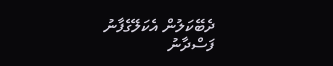ދެބޭކަލުން އެކަލޭގެފާނު ފަސްދާނު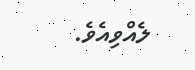ލެއްވިއެވެ.